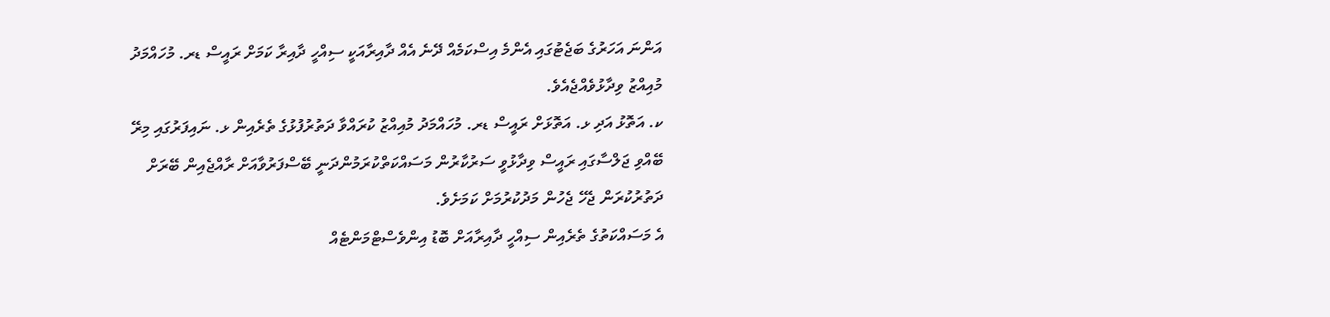އަންނަ އަހަރުގެ ބަޖެޓުގައި އެންމެ އިސްކަމެއް ދޭނެ އެއް ދާއިރާއަކީ ސިއްހީ ދާއިރާ ކަމަށް ރައީސް ޑރ. މުހައްމަދު މުއިއްޒު ވިދާޅުވެއްޖެއެވެ.
ކ. އަތޮޅު އަދި ޅ. އަތޮޅަށް ރައީސް ޑރ. މުހައްމަދު މުއިއްޒު ކުރައްވާ ދަތުރުފުޅުގެ ތެރެއިން ޅ. ނައިފަރުގައި މިރޭ ބޭއްވި ޖަލްސާގައި ރައީސް ވިދާޅުވީ ސަރުކާރުން މަސައްކަތްކުރަމުންދަނީ ބޭސްފަރުވާއަށް ރާއްޖެއިން ބޭރަށް ދަތުރުކުރަން ޖެހޭ ޖެހުން މަދުކުރުމަށް ކަމަށެވެ.
އެ މަސައްކަތުގެ ތެރެއިން ސިއްހީ ދާއިރާއަށް ބޮޑު އިންވެސްޓްމަންޓެއް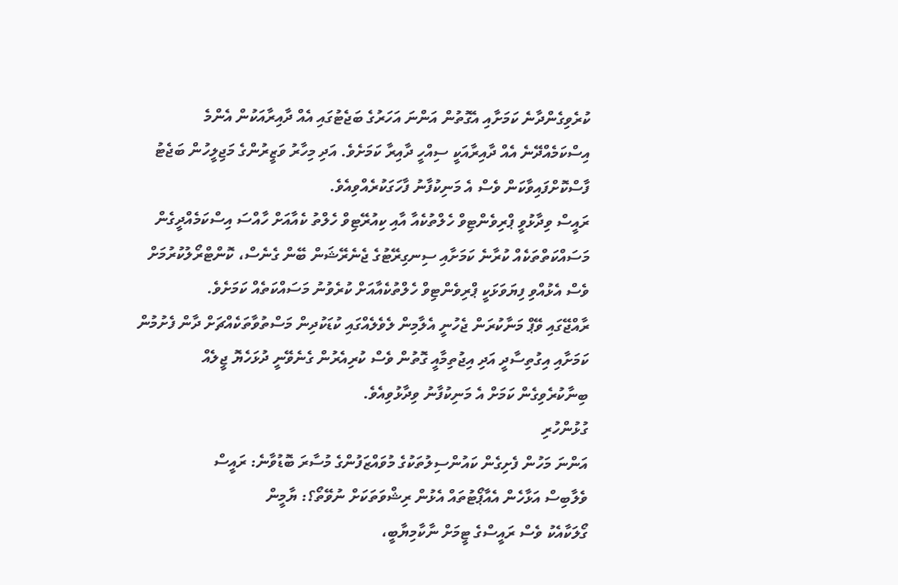ކުރެވިގެންދާނެ ކަމަށާއި އެގޮތުން އަންނަ އަހަރުގެ ބަޖެޓުގައި އެއް ދާއިރާއަކުން އެންމެ އިސްކަމެއްދޭނެ އެއް ދާއިރާއަކީ ސިއްހީ ދާއިރާ ކަމަށެވެ. އަދި މިހާރު ވަޒީރުންގެ މަޖިލީހުން ބަޖެޓު ފާސްކޮށްފައިވާކަން ވެސް އެ މަނިކުފާނު ފާހަގަކުރެއްވިއެވެ.
ރައީސް ވިދާޅުވީ ޕްރިވެންޓިވް ހެލްތުކެއާ އާއި ކިއުރޭޓިވް ހެލްތު ކެއާއަށް ހާއްސަ އިސްކަމެއްދީގެން މަސައްކަތްތަކެއް ކުރާނެ ކަމަށާއި ސިނގިރޭޓުގެ ޖެނެރޭޝަން ބޭން ގެނެސް، ކޮންޓްރޯލުކުރުމަށް ވެސް އެޅުއްވި ފިޔަވަޅަކީ ޕްރިވެންޓިވް ހެލްތުކެއާއަށް ކުރެވުނު މަސައްކަތެއް ކަމަށެވެ.
ރާއްޖޭގައި ވޭޕް މަނާކުރަން ޖެހުނީ އެލާމިން ލެވެލެއްގައި ކުޑަކުދިން މަސްތުވާތަކެއްޗަށް ދާން ފެށުމުން ކަމަށާއި އިގުތިސާދީ އަދި އިޖުތިމާއީ ގޮތުން ވެސް ކުރިއެރުން ގެނެވޭނީ ދުޅަހެޔޮ ޖީލެއް ބިނާކުރެވިގެން ކަމަށް އެ މަނިކުފާނު ވިދާޅުވިއެވެ.
ގުޅުންހުރި
އަންނަ މަހުން ފެށިގެން ކައުންސިލުތަކުގެ މުވައްޒަފުންގެ މުސާރަ ބޮޑުވާނެ: ރައީސް
ވެލާބިސް އަޅާހެން އެއާޕޯޓުތައް އެޅުން ރިޝްވަތަކަށް ނުވޭތޯ؟: ޔާމީން
ގޯލަކާއެކު ވެސް ރައީސްގެ ޓީމަށް ނާކާމިޔާބީ،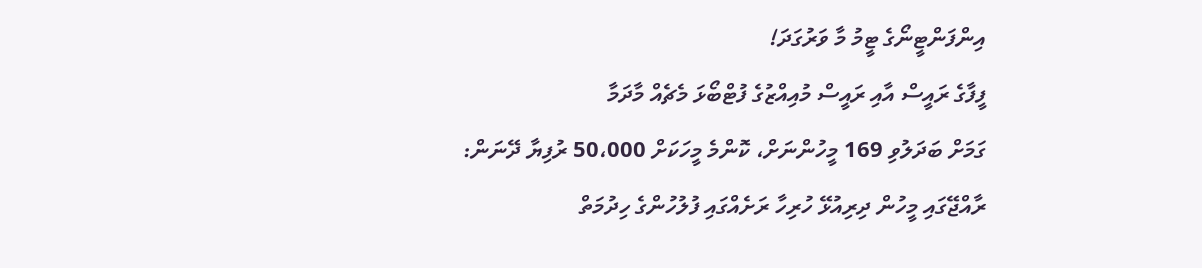އިންފަންޓީނޯގެ ޓީމު މާ ވަރުގަދަ!
ފީފާގެ ރައީސް އާއި ރައީސް މުއިއްޒުގެ ފުޓްބޯޅަ މެޗެއް މާދަމާ
ގަމަށް ބަދަލުވި 169 މީހުންނަށް، ކޮންމެ މީހަކަށް 50،000 ރުފިޔާ ދޭނަން:
ރާއްޖޭގައި މީހުން ދިރިއުޅޭ ހުރިހާ ރަށެއްގައި ފުލުހުންގެ ހިދުމަތް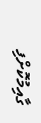ގާއިމުކޮށްފި